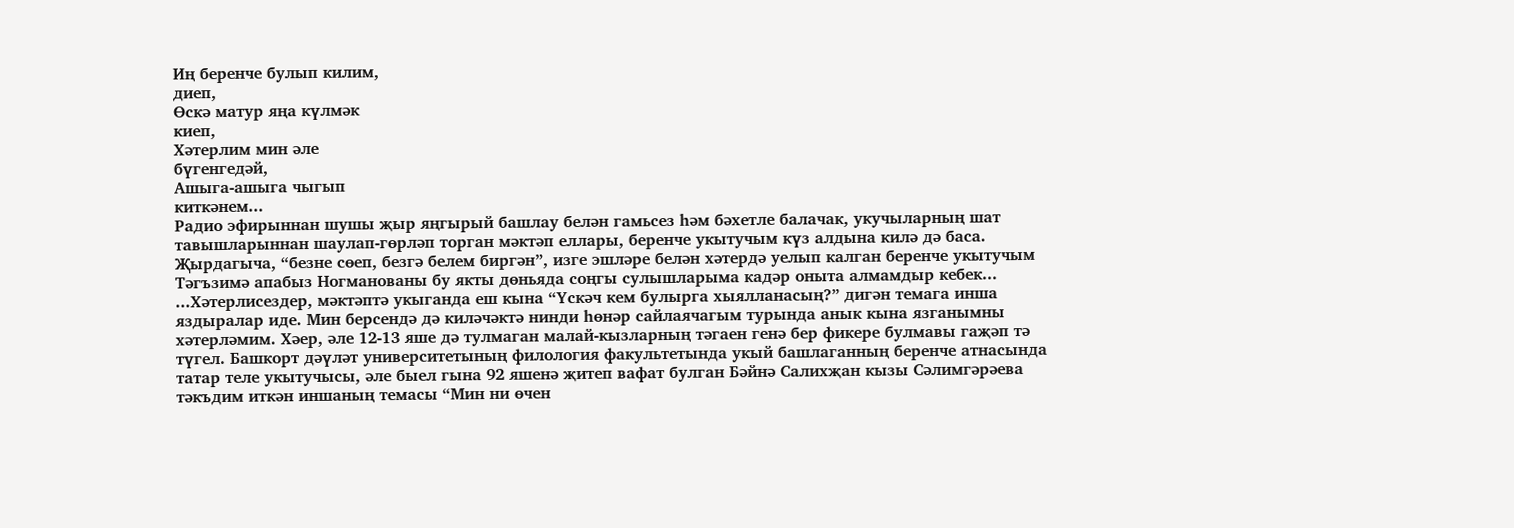Иң беренче булып килим,
диеп,
Өскә матур яңа күлмәк
киеп,
Хәтерлим мин әле
бүгенгедәй,
Ашыга-ашыга чыгып
киткәнем...
Радио эфирыннан шушы җыр яңгырый башлау белән гамьсез һәм бәхетле балачак, укучыларның шат тавышларыннан шаулап-гөрләп торган мәктәп еллары, беренче укытучым күз алдына килә дә баса. Җырдагыча, “безне сөеп, безгә белем биргән”, изге эшләре белән хәтердә уелып калган беренче укытучым Тәгъзимә апабыз Ногманованы бу якты дөньяда соңгы сулышларыма кадәр оныта алмамдыр кебек...
...Хәтерлисездер, мәктәптә укыганда еш кына “Үскәч кем булырга хыялланасың?” дигән темага инша яздыралар иде. Мин берсендә дә киләчәктә нинди һөнәр сайлаячагым турында анык кына язганымны хәтерләмим. Хәер, әле 12-13 яше дә тулмаган малай-кызларның тәгаен генә бер фикере булмавы гаҗәп тә түгел. Башкорт дәүләт университетының филология факультетында укый башлаганның беренче атнасында татар теле укытучысы, әле быел гына 92 яшенә җитеп вафат булган Бәйнә Салихҗан кызы Сәлимгәрәева тәкъдим иткән иншаның темасы “Мин ни өчен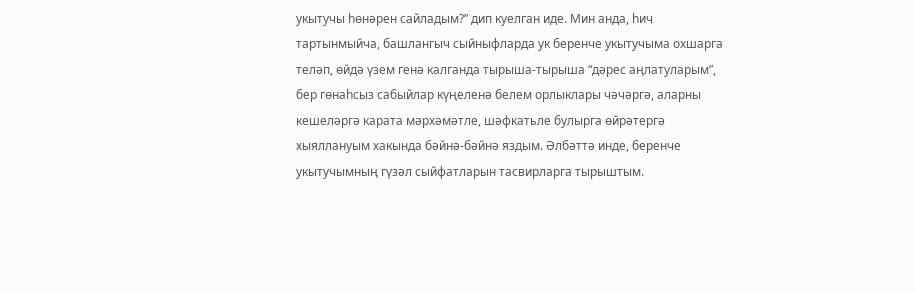укытучы һөнәрен сайладым?” дип куелган иде. Мин анда, һич тартынмыйча, башлангыч сыйныфларда ук беренче укытучыма охшарга теләп, өйдә үзем генә калганда тырыша-тырыша “дәрес аңлатуларым”, бер гөнаһсыз сабыйлар күңеленә белем орлыклары чәчәргә, аларны кешеләргә карата мәрхәмәтле, шәфкатьле булырга өйрәтергә хыяллануым хакында бәйнә-бәйнә яздым. Әлбәттә инде, беренче укытучымның гүзәл сыйфатларын тасвирларга тырыштым.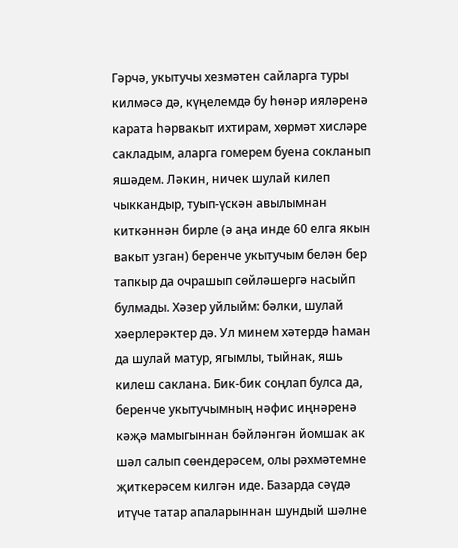Гәрчә, укытучы хезмәтен сайларга туры килмәсә дә, күңелемдә бу һөнәр ияләренә карата һәрвакыт ихтирам, хөрмәт хисләре сакладым, аларга гомерем буена сокланып яшәдем. Ләкин, ничек шулай килеп чыккандыр, туып-үскән авылымнан киткәннән бирле (ә аңа инде 60 елга якын вакыт узган) беренче укытучым белән бер тапкыр да очрашып сөйләшергә насыйп булмады. Хәзер уйлыйм: бәлки, шулай хәерлерәктер дә. Ул минем хәтердә һаман да шулай матур, ягымлы, тыйнак, яшь килеш саклана. Бик-бик соңлап булса да, беренче укытучымның нәфис иңнәренә кәҗә мамыгыннан бәйләнгән йомшак ак шәл салып сөендерәсем, олы рәхмәтемне җиткерәсем килгән иде. Базарда сәүдә итүче татар апаларыннан шундый шәлне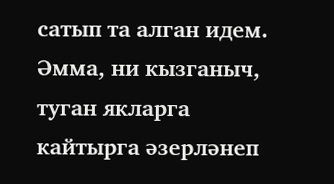сатып та алган идем. Әмма, ни кызганыч, туган якларга кайтырга әзерләнеп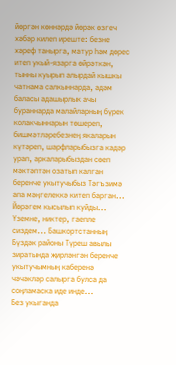йөргән көннәрдә йөрәк өзгеч хәбәр килеп иреште: безне хәреф танырга, матур һәм дөрес итеп укый-язарга өйрәткән, тынны куырып алырдай кышкы чатнама салкыннарда, адәм баласы адашырлык ачы бураннарда малайларның бүрек колакчыннарын төшереп, бишмәтләребезнең якаларын күтәреп, шарфларыбызга кадәр урап, аркаларыбыздан сөеп мәктәптән озатып калган беренче укытучыбыз Тәгъзимә апа мәңгелеккә китеп барган... Йөрәгем кысылып куйды... Үземне, никтер, гаепле сиздем... Башкортстанның Бүздәк районы Түреш авылы зиратында җирләнгән беренче укытучымның каберенә чәчәкләр салырга булса да соңламаска иде инде...
Без укыганда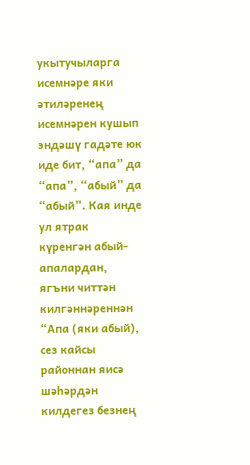укытучыларга исемнәре яки әтиләренең исемнәрен кушып эндәшү гадәте юк иде бит, “апа” да “апа”, “абый” да “абый”. Кая инде ул ятрак күренгән абый-апалардан, ягъни читтән килгәннәреннән “Апа (яки абый), сез кайсы районнан яисә шәһәрдән килдегез безнең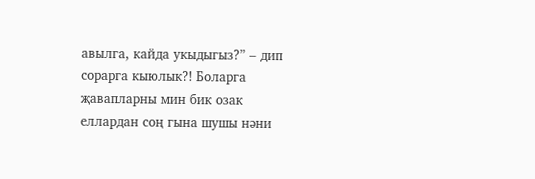авылга, кайда укыдыгыз?” – дип сорарга кыюлык?! Боларга җавапларны мин бик озак еллардан соң гына шушы нәни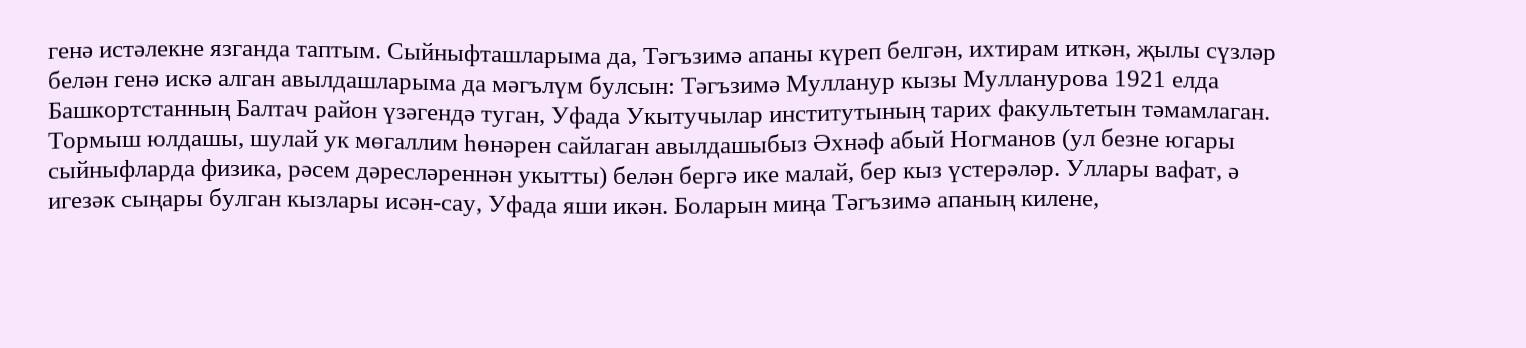генә истәлекне язганда таптым. Сыйныфташларыма да, Тәгъзимә апаны күреп белгән, ихтирам иткән, җылы сүзләр белән генә искә алган авылдашларыма да мәгълүм булсын: Тәгъзимә Мулланур кызы Мулланурова 1921 елда Башкортстанның Балтач район үзәгендә туган, Уфада Укытучылар институтының тарих факультетын тәмамлаган. Тормыш юлдашы, шулай ук мөгаллим һөнәрен сайлаган авылдашыбыз Әхнәф абый Ногманов (ул безне югары сыйныфларда физика, рәсем дәресләреннән укытты) белән бергә ике малай, бер кыз үстерәләр. Уллары вафат, ә игезәк сыңары булган кызлары исән-сау, Уфада яши икән. Боларын миңа Тәгъзимә апаның килене,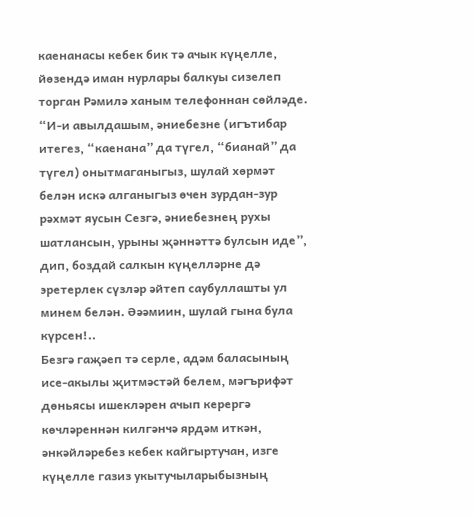каенанасы кебек бик тә ачык күңелле, йөзендә иман нурлары балкуы сизелеп торган Рәмилә ханым телефоннан сөйләде. “И-и авылдашым, әниебезне (игътибар итегез, “каенана” да түгел, “бианай” да түгел) онытмаганыгыз, шулай хөрмәт белән искә алганыгыз өчен зурдан-зур рәхмәт яусын Сезгә, әниебезнең рухы шатлансын, урыны җәннәттә булсын иде”, дип, боздай салкын күңелләрне дә эретерлек сүзләр әйтеп саубуллашты ул минем белән. Әәәмиин, шулай гына була күрсен!..
Безгә гаҗәеп тә серле, адәм баласының исе-акылы җитмәстәй белем, мәгърифәт дөньясы ишекләрен ачып керергә көчләреннән килгәнчә ярдәм иткән, әнкәйләребез кебек кайгыртучан, изге күңелле газиз укытучыларыбызның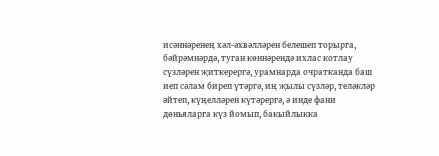исәннәренең хәл-әхвәлләрен белешеп торырга, бәйрәмнәрдә, туган көннәрендә ихлас котлау сүзләрен җиткерергә, урамнарда очратканда баш иеп сәлам биреп үтәргә, иң җылы сүзләр, теләкләр әйтеп, күңелләрен күтәрергә, ә инде фани дөньяларга күз йомып, бакыйлыкка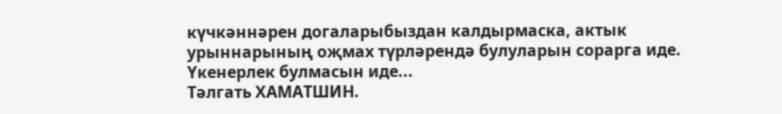күчкәннәрен догаларыбыздан калдырмаска, актык урыннарының оҗмах түрләрендә булуларын сорарга иде. Үкенерлек булмасын иде...
Тәлгать ХАМАТШИН.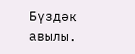Бүздәк авылы.